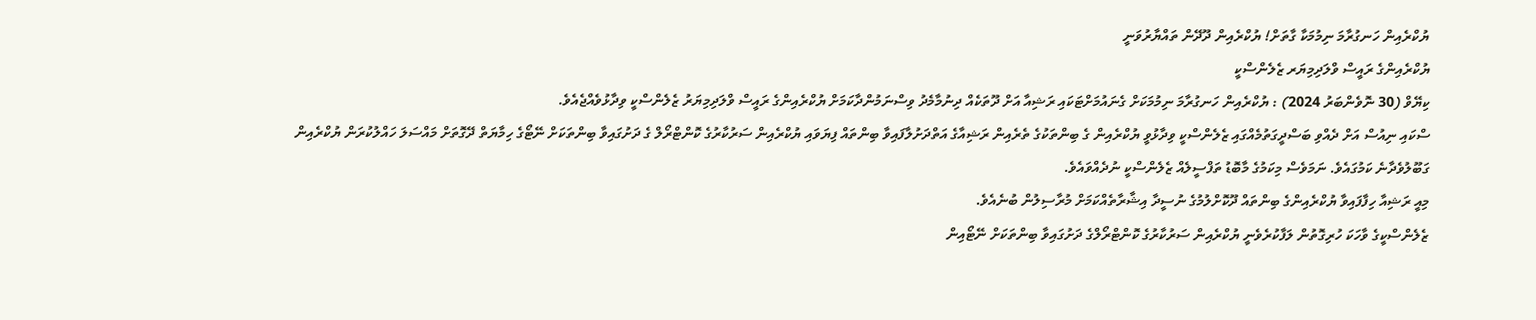ޔުކްރެއިން ހަނގުރާމަ ނިމުމަކާ ގާތަށް! ޔުކްރެއިން ދޫދޭން ތައްޔާރުވަނީ
ޔުކްރެއިންގެ ރައީސް ވްލަދިމިޔަރ ޒެލެންސްކީ
ކިޔޭވް (30 ނޮވެންބަރު 2024) : ޔުކްރެއިން ހަނގުރާމަ ނިމުމަކަށް ގެނައުމަށްޓަކައި ރަޝިއާ އަށް ދޫތަކެއް ދިނުމާމެދު ވިސްނަމުންދާކަމަށް ޔުކްރެއިންގެ ރައީސް ވްލަދިމިޔަރު ޒެލެންސްކީ ވިދާޅުވެއްޖެއެވެ.
ސްކައި ނިއުސް އަށް ދެއްވި ބަސްދީގަތުމެއްގައި ޒެލެންސްކީ ވިދާޅުވީ ޔުކްރެއިން ގެ ބިންތަކުގެ ތެރެއިން ރަޝިއާގެ އަތްދަށުލާފައިވާ ބިންތައް ފިޔަވައި ޔުކްރެއިން ސަރުކާރުގެ ކޮންޓްރޯލް ގެ ދަށުގައިވާ ބިންތަކަށް ނޭޓޯގެ ހިމާޔަތް ދޭގޮތަށް މައްސަލަ ހައްލުކުރަން ޔުކްރެއިން ގަބޫލުވެދާނެ ކަމުގައެވެ. ނަމަވެސް މިކަމުގެ މާބޮޑު ތަފްސީލެއް ޒެލެންސްކީ ނުދެއްވައެވެ.
މިއީ ރަޝިއާ ހިފާފައިވާ ޔުކްރެއިންގެ ބިންތައް ދޫކޮށްލުމުގެ ނުސީދާ އިޝާރާތެއްކަމަށް މުރާސިލުން ބުނެއެވެ.
ޒެލެންސްކީގެ ވާހަކަ ހުރިގޮތުން ލަފާކުރެވެނީ ޔުކްރެއިން ސަރުކާރުގެ ކޮންޓްރޯލްގެ ދަށުގައިވާ ބިންތަކަށް ނޭޓޯއިން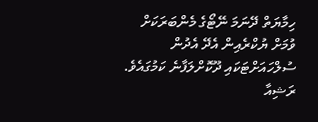ހިމާޔަތް ދޭނަމަ ނޭޓޯގެ މެންބަރަކަށް ވުމަށް ޔުކްރެއިން އެދޭ އެދުން ސުލްހައަށްޓަކައި ދޫކޮށްލަފާނެ ކަމުގައެވެ.
ރަޝިއާ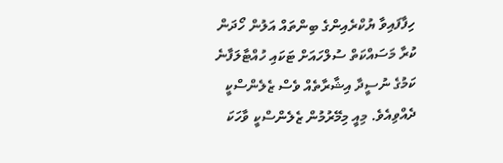ހިފާފައިވާ ޔުކްރެއިންގެ ބިންތައް އަލުން ހޯދަން ކުރާ މަސައްކަތް ސުލްހައަށް ޓަކައި ހުއްޓާލަފާނެ ކަމުގެ ނުސީދާ އިޝާރާތެއް ވެސް ޒެލެންސްކީ ދެއްވިއެވެ. މިއީ މިމޭރުމުން ޒެލެންސްކީ ވާހަކަ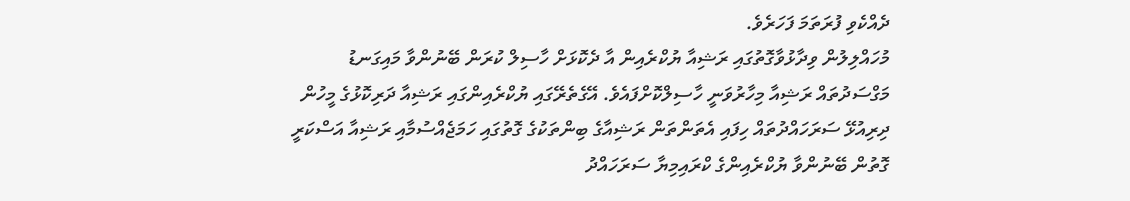ދެއްކެވި ފުރަތަމަ ފަހަރެވެ.
މުހައްލިލުން ވިދާޅުވާގޮތުގައި ރަޝިއާ ޔުކްރެއިން އާ ދެކޮޅަށް ހާސިލް ކުރަން ބޭނުންވާ މައިގަނޑު މަގްސަދުތައް ރަޝިއާ މިހާރުވަނީ ހާސިލްކޮށްފައެވެ. އޭގެތެރޭގައި ޔުކްރެއިންގައި ރަޝިއާ ދަރިކޮޅުގެ މީހުން ދިރިއުޅޭ ސަރަހައްދުތައް ހިފައި އެތަންތަން ރަޝިއާގެ ބިންތަކުގެ ގޮތުގައި ހަމަޖެއްސުމާއި ރަޝިއާ އަސްކަރީ ގޮތުން ބޭނުންވާ ޔުކްރެއިންގެ ކްރައިމިޔާ ސަރަހައްދު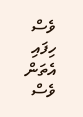ވެސް ހިފައި އެތަން ވެސް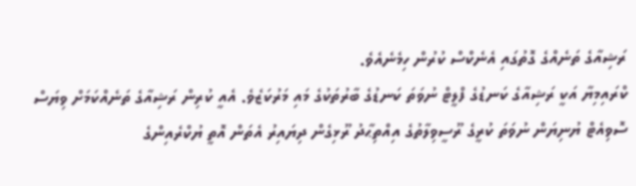ރަޝިއާގެ ތަނެއްގެ ގޮތުގައި އެނެކްސް ކުރުން ހިމެނެއެވެ.
ކްރައިމިޔާ އަކީ ރަޝިއާގެ ކަނޑުގެ ފްލީޓް ނުވަތަ ކަނޑުގެ ބާރުތަކުގެ މައި މަރުކަޒެވެ. އެއީ ކުރިން ރަޝިއާގެ ތަނެއްކަމަށް ވިޔަސް ސޮވިއެޓް ޔުނިޔަން ނުވަތަ ކުރީގެ ރޫސީވިލާތުގެ އިއްތިޙާދު ރޫޅިގެން ދިޔައިރު އެތަން އޮތީ ޔުކްރެއިންގެ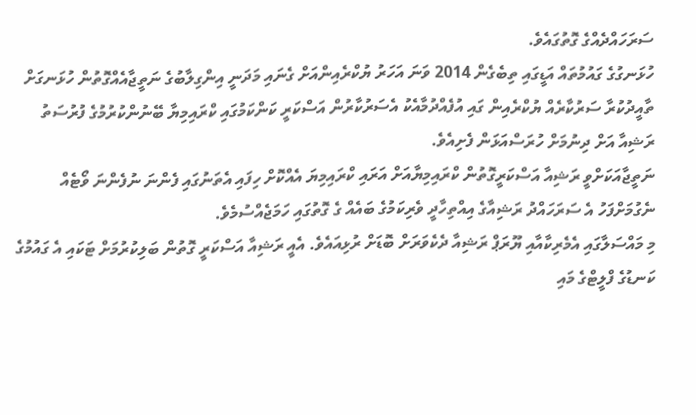ސަރަހައްދެއްގެ ގޮތުގައެވެ.
ހުޅަނގުގެ ގައުމުތައް އަޑީގައި ތިބެގެން 2014 ވަނަ އަހަރު ޔުކްރެއިންއަށް ގެނައި މަދަނީ އިންގިލާބުގެ ނަތީޖާއެއްގޮތުން ހުޅަނގަށް ތާއީދުކުރާ ސަރުކާރެއް ޔުކްރެއިން ގައި އުފެއްދުމާއެކު އެސަރުކާރުން އަސްކަރީ ކަންކަމުގައި ކްރައިމިޔާ ބޭނުންކުރުމުގެ ފުރުސަތު ރަޝިއާ އަށް ދިނުމަށް ހުރަސްއަޅަން ފެށިއެވެ.
ނަތީޖާއަކަށްވީ ރަޝިއާ އަސްކަރީގޮތުން ކްރައިމިޔާއަށް އަރައި ކްރައިމިޔަ އެއްކޮށް ހިފައި އެތަނުގައި ފެންނަ ނުފެންނަ ވޯޓެއް ނެގުމަށްފަހު އެ ސަރަހައްދު ރަޝިއާގެ އިއްތިހާދީ ވެރިކަމުގެ ބައެއް ގެ ގޮތުގައި ހަމަޖެއްސުމެވެ.
މި މައްސަލާގައި އެމެރިކާއާއި ޔޫރަޕް ރަޝިއާ ދެކެވަރަށް ބޮޑަށް ރުޅިއައެވެ. އެއީ ރަޝިއާ އަސްކަރީ ގޮތުން ބަލިކުރުމަށް ޓަކައި އެ ގައުމުގެ ކަނޑުގެ ފްލީޓްގެ މައި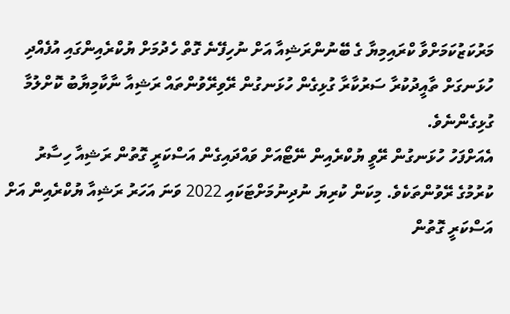މަރުކަޒުކަމަށްވާ ކްރައިމިޔާ ގެ ބޭނުންރަޝިއާ އަށް ނުހިފޭނެ ގޮތް ހެދުމަށް ޔުކްރެއިންގައި އުފެއްދި ހުޅަނގަށް ތާއީދުކުރާ ސަރުކާރާ ގުޅިގެން ހުޅަނގުން ރޭވިރޭވުންތައް ރަޝިއާ ނާކާމިޔާބު ކޮށްލުމާ ގުޅިގެންނެވެ.
އެއަށްފަހު ހުޅަނގުން ރޭވީ ޔުކްރެއިން ނޭޓޯއަށް ވައްދައިގެން އަސްކަރީ ގޮތުން ރަޝިއާ ހިސާރު ކުރުމުގެ ރޭވުންތަކެވެ. މިކަން ކުރިޔަ ނުދިނުމަށްޓަކައި 2022 ވަނަ އަހަރު ރަޝިއާ ޔުކްރެއިން އަށް އަސްކަރީ ގޮތުން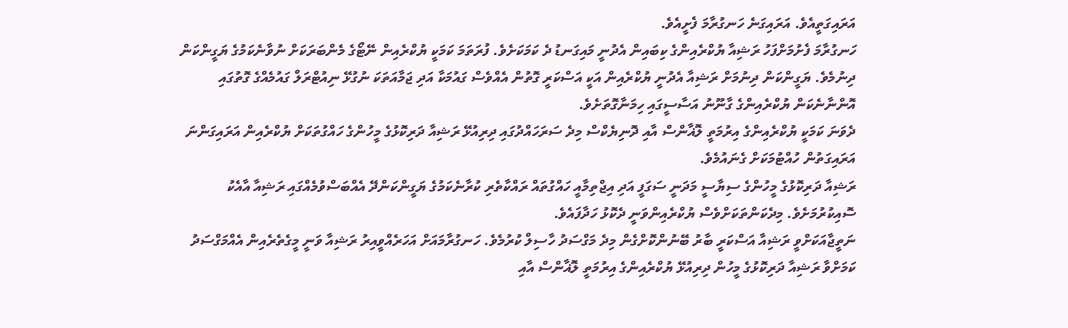އަރައިގަތީއެވެ. އަރައިގަނެ ހަނގުރާމަ ފެށީއެވެ.
ހަނގުރާމަ ފެށުމަށްފަހު ރަޝިއާ ޔުކްރެއިންގެ ކިބައިން އެދުނީ މައިގަނޑު ދެ ކަމަކަށެވެ. ފުރަތަމަ ކަމަކީ ޔުކްރެއިން ނޭޓޯގެ މެންބަރަކަށް ނުވާނެކަމުގެ ޔަގީންކަން ދިނުމެވެ. ޔަގީންކަން ދިނުމަށް ރަޝިއާ އެދުނީ ޔުކްރެއިން އަކީ އަސްކަރީ ގޮތުން އެއްވެސް ގައުމަކާ އަދި ޖަމާއަތަކަ ނުގުޅޭ ނިއުޓްރަލް ގައުމެއްގެ ގޮތުގައި އޮންނާނެކަން ޔުކްރެއިންގެ ގާނޫނު އަސާސީގައި ހިމަނާގޮތަށެވެ.
ދެވަނަ ކަމަކީ ޔުކްރެއިންގެ އިރުމަތީ ލޮޣާންސް އާއި ދޮނިޔެކްސް މިދެ ސަރަހައްދުގައި ދިރިއުޅޭ ރަޝިއާ ދަރިކޮޅުގެ މީހުންގެ ހައްގުތަކަށް ޔުކްރެއިން އަރައިގަންނަ އަރައިގަތުން ހުއްޓުމަކަށް ގެނައުމެވެ.
ރަޝިއާ ދަރިކޮޅުގެ މީހުންގެ ސިޔާސީ މަދަނީ ސަގަފީ އަދި އިޖްތިމާއީ ހައްގުތައް ރައްކާތެރި ކުރާނެކަމުގެ ޔަގީންކަންދޭ އެއްބަސްވުމެއްގައި ރަޝިއާ އާއެކު ސޮއިކުރުމަށެވެ. މިދެކަންތަކަށްވެސް ޔުކްރެއިންވަނީ ދެކޮޅު ހަދާފައެވެ.
ނަތީޖާއަކަށްވީ ރަޝިއާ އަސްކަރީ ބާރު ބޭނުންކޮށްގެން މިދެ މަގްސަދު ހާސިލް ކުރުމެވެ. ހަނގުރާމައަށް އަހަރެއްވީއިރު ރަޝިއާ ވަނީ މީގެތެރެއިން އެއްމަގްސަދު ކަމަށްވާ ރަޝިއާ ދަރިކޮޅުގެ މީހުން ދިރިއުޅޭ ޔުކްރެއިންގެ އިރުމަތީ ލޮޣާންސް އާއި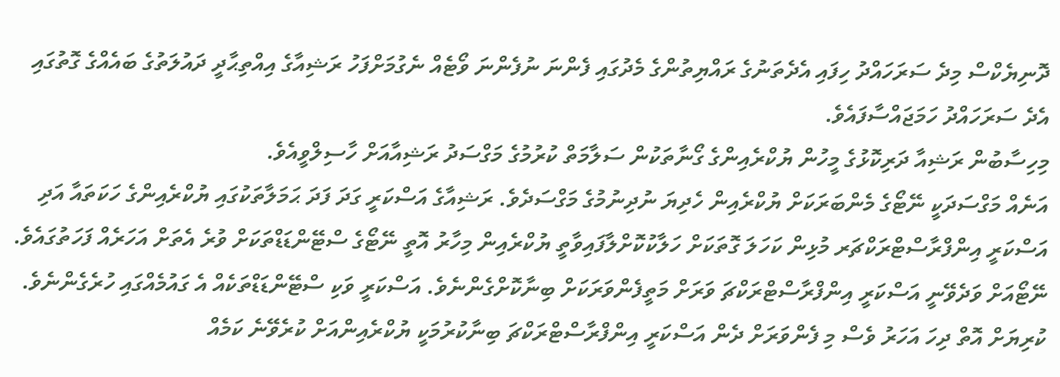ދޮނިޔެކްސް މިދެ ސަރަހައްދު ހިފައި އެދެތަނުގެ ރައްޔިތުންގެ މެދުގައި ފެންނަ ނުފެންނަ ވޯޓެއް ނެގުމަށްފަހު ރަޝިއާގެ އިއްތިޙާދީ ދައުލަތުގެ ބައެއްގެ ގޮތުގައި އެދެ ސަރަހައްދު ހަމަޖައްސާފައެވެ.
މިހިސާބުން ރަޝިއާ ދަރިކޮޅުގެ މީހުން ޔުކްރެއިންގެ ގޯނާތަކުން ސަލާމަތް ކުރުމުގެ މަގްސަދު ރަޝިއާއަށް ހާސިލްވީއެވެ.
އަނެއް މަގްސަދަކީ ނޭޓޯގެ މެންބަރަކަށް ޔުކްރެއިން ހެދިޔަ ނުދިނުމުގެ މަގްސަދެވެ. ރަޝިއާގެ އަސްކަރީ ގަދަ ފަދަ ޙަމަލާތަކުގައި ޔުކްރެއިންގެ ހަކަތައާ އަދި އަސްކަރީ އިންފްރާސްޓްރަކްޗަރ މުޅިން ކަހަލަ ގޮތަކަށް ހަލާކުކޮށްލާފައިވާތީ ޔުކްރެއިން މިހާރު އޮތީ ނޭޓޯގެ ސްޓޭންޑަޑްތަކަށް ވުރެ އެތަށް އަހަރެއް ފަހަތުގައެވެ.
ނޭޓޯއަށް ވަދެވޭނީ އަސްކަރީ އިންފްރާސްޓްރަކްޗަ ވަރަށް މަތީފެންވަރަކަށް ބިނާކޮށްގެންނެވެ. އަސްކަރީ ވަކި ސްޓޭންޑަޑްތަކެއް އެ ގައުމެއްގައި ހުރެގެންނެވެ. ކުރިޔަށް އޮތް ދިހަ އަހަރު ވެސް މި ފެންވަރަށް ދެން އަސްކަރީ އިންފްރާސްޓްރަކްޗަ ބިނާކުރުމަކީ ޔުކްރެއިންއަށް ކުރެވޭނެ ކަމެއް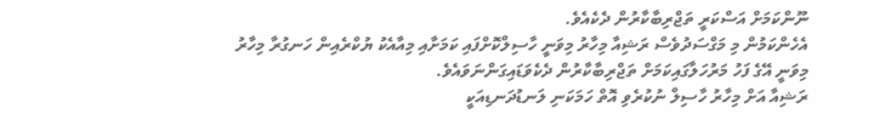ނޫންކަމަށް އަސްކަރީ ތަޖްރިބާކާރުން ދެކެއެވެ.
އެހެންކަމުން މި މަގްސަދުވެސް ރަޝިއާ މިހާރު މިވަނީ ހާސިލްކޮށްފައި ކަމަށާއި މިއާއެކު ޔުކްރެއިން ހަނގުރާ މިހާރު މިވަނީ އޭގެ ފަހު މަރުހަލާގައިކަމަށް ތަޖްރިބާކާރުން ދެކެވަޑައިގަންނަވައެވެ.
ރަޝިއާ އަށް މިހާރު ހާސިލް ނުކުރެވި އޮތް ހަމަކަނި ލަނޑުދަނޑިއަކީ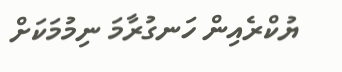ޔުކްރެއިން ހަނގުރާމަ ނިމުމަކަށް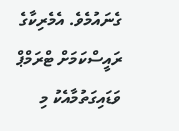ގެނައުމެވެ. އެމެރިކާގެ ރައީސްކަމަށް ޓްރަމްޕް ވަޑައިގަތުމާއެކު މި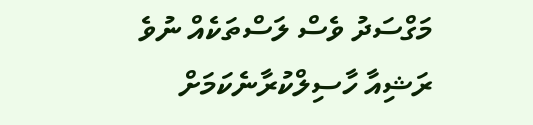މަގްސަދު ވެސް ލަސްތަކެއް ނުވެ ރަޝިއާ ހާސިލްކުރާނެކަމަށް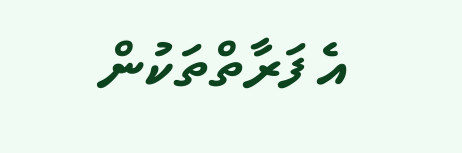އެ ފަރާތްތަކުން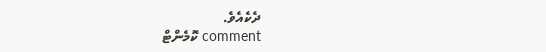ދެކެއެވެ.
comment ކޮމެންޓް